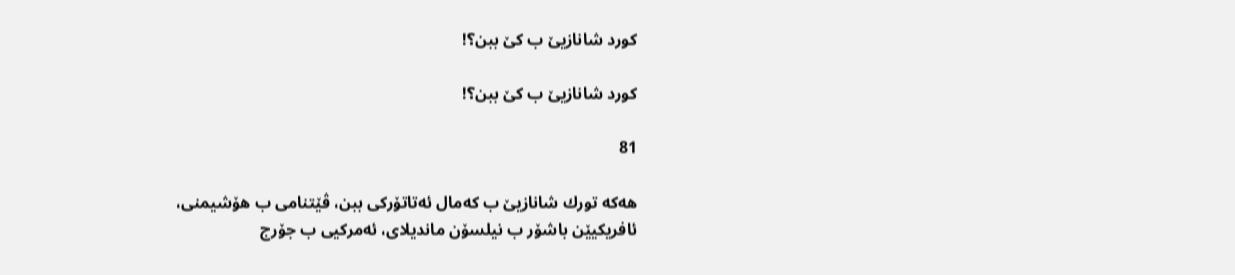كورد شانازیێ ب كێ ببن؟!

كورد شانازیێ ب كێ ببن؟!

81

هه‌كه‌ تورك شانازیێ ب كه‌مال ئه‌تاتۆركى ببن، ڤێتنامى ب هۆشیمنى، ئافریكیێن باشۆر ب نیلسۆن ماندیلاى، ئه‌مركیى ب جۆرج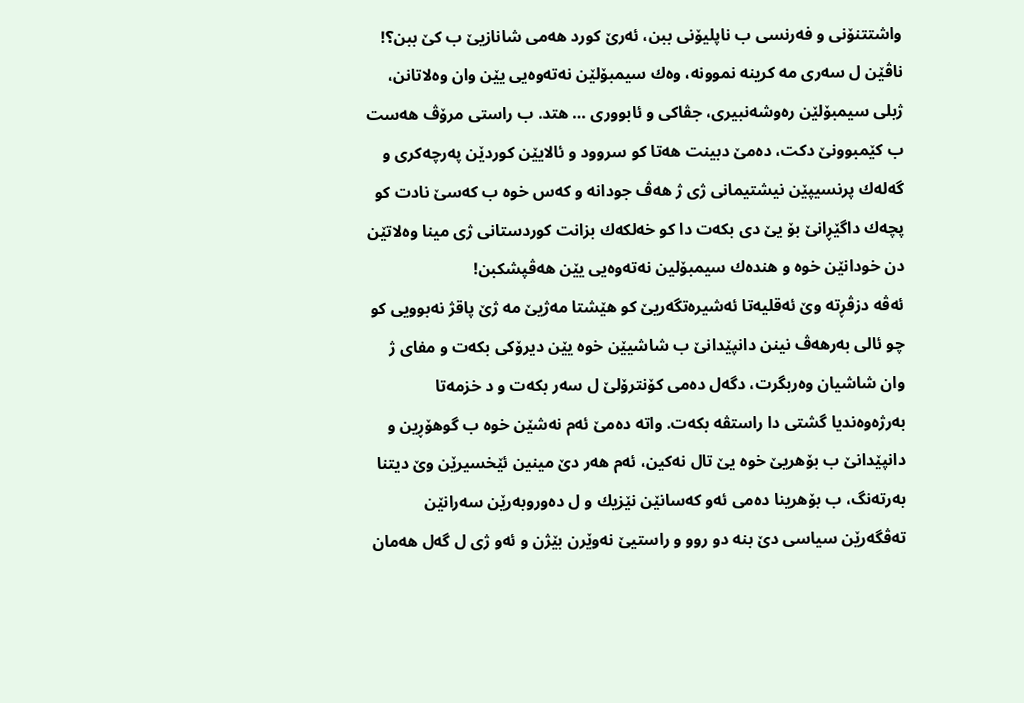واشتتنۆنى و فه‌رنسى ب ناپلیۆنى ببن، ئه‌رێ كورد هه‌مى شانازیێ ب كێ ببن؟! ناڤێن ل سه‌رى مه‌ كرینه‌ نموونه‌، وه‌ك سیمبۆلێن نه‌ته‌وه‌یى یێن وان وه‌لاتانن، ژبلى سیمبۆلێن ره‌وشه‌نبیرى، جڤاكى و ئابوورى … هتد. ب راستى مرۆڤ هه‌ست ب كێمبوونێ دكت، ده‌مێ دبینت هه‌تا‌ كو سروود و ئالایێن كوردێن په‌رچه‌كرى و گه‌له‌ك پرنسیپێن نیشتیمانى ژى ژ هه‌ڤ جودانه‌ و كه‌س خوه‌ ب كه‌سێ نادت كو پچه‌ك داگێڕانێ بۆ یێ دى بكه‌ت دا كو خه‌لكه‌ك بزانت كوردستانى ژى مینا وه‌لاتێن دن خودانێن خوه‌ و هنده‌ك سیمبۆلین نه‌ته‌وه‌یى یێن هه‌ڤپشكبن!
ئه‌ڤه‌ دزڤڕته‌ وێ ئه‌قلیه‌تا ئه‌شیره‌تگه‌ریێ كو هێشتا مه‌ژیێ مه‌ ژێ پاقژ نه‌بوویى كو چو ئالى به‌رهه‌ڤ نینن دانپێدانێ ب شاشیێن خوه‌ یێن دیرۆكى بكه‌ت و مفاى ژ وان شاشیان وه‌ربگرت، دگه‌ل ده‌مى كۆنترۆلێ ل سه‌ر بكه‌ت و د خزمه‌تا به‌رژه‌وه‌ندیا گشتى دا راستڤه‌ بكه‌ت. واته‌ ده‌مێ ئه‌م نه‌شێن خوه‌ ب گوهۆڕین و دانپێدانێ ب بۆهریێ خوه‌ یێ تال نه‌كین، ئه‌م هه‌ر دێ مینین ئێخسیرێن وێ دیتنا به‌رته‌نگ، ب بۆهرینا ده‌مى ئه‌و كه‌سانێن نێزیك و ل ده‌وروبه‌رێن سه‌رانێن ته‌ڤگه‌رێن سیاسى دێ بنه‌ دو روو و راستیێ نه‌وێرن بێژن و ئه‌و ژى ل گه‌ل هه‌مان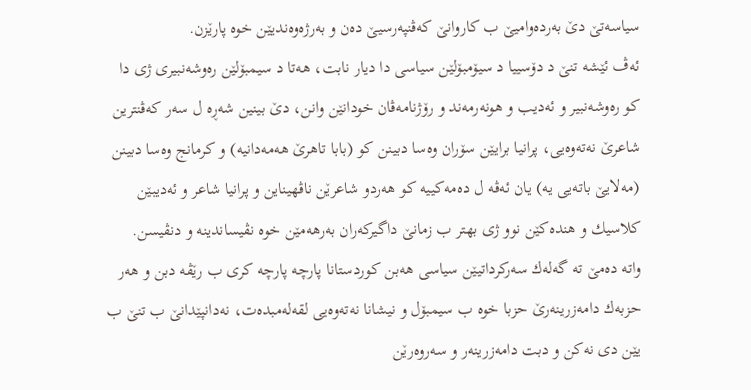سیاسه‌تێ دێ به‌رده‌وامیێ ب كاروانێ كه‌ڤنپه‌رسیێ ده‌ن و به‌رژه‌وه‌ندیێن خوه‌ پارێزن.
ئه‌ڤ ئێشه‌ تنێ د دۆسییا د سیۆمبۆلێن سیاسى دا دیار نابت، هه‌تا د سیمبۆلێن ره‌وشه‌نبیرى ژى دا كو ره‌وشه‌نبیر و ئه‌دیب و هونه‌رمه‌ند و رۆژنامه‌ڤان خودانێن وانن، دێ بینین شه‌ڕه‌ ل سه‌ر كه‌ڤنترین شاعرێ نه‌ته‌وه‌یى، پرانیا برایێن سۆران وه‌سا دبینن كو (بابا تاهرێ هه‌مه‌دانیه‌) و كرمانج وه‌سا دبینن (مه‌لایێ باته‌یى یه‌) یان ئه‌ڤه‌ ل ده‌مه‌كییه‌ كو هه‌ردو شاعرێن ناڤهیناین و پرانیا شاعر و ئه‌دیبێن كلاسیك و هنده‌كێن نوو ژى بهتر ب زمانێ داگیركه‌ران به‌رهه‌مێن خوه‌ نڤیساندینه‌ و دنڤیسن.
واته‌ ده‌مێ ته‌‌ گه‌له‌ك سه‌ركرداتیێن سیاسى هه‌بن كوردستانا پارچه‌ پارچه‌ كرى ب رێڤه‌ دبن و هه‌ر حزبه‌ك دامه‌زرینه‌رێ حزبا خوه‌ ب سیمبۆل و نیشانا نه‌ته‌وه‌یى لقه‌له‌مبده‌ت، نه‌دانپێدانێ ب تنێ ب یێن دى نه‌كن و دبت دامه‌زرینه‌ر و سه‌روه‌رێن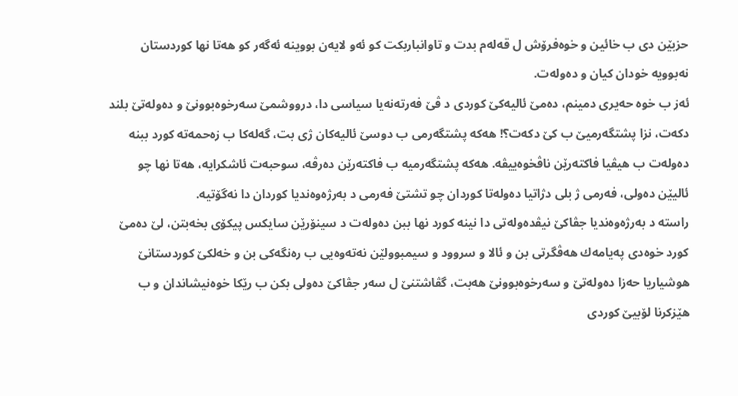حزبێن دى ب خائین و خوه‌فرۆش ل قه‌له‌م بدت و تاوانباربكت كو ئه‌و لایه‌ن بووینه‌ ئه‌گه‌ر كو هه‌تا نها كوردستان نه‌بوویه‌ خودان كیان و ده‌وله‌ت.
ئه‌ز ب خوه‌ حه‌یرى دمینم، ده‌مێ ئالیه‌كێ كوردى د ڤێ فه‌رته‌نه‌یا سیاسى دا، درووشمێ سه‌رخوه‌بوونێ و ده‌وله‌تێ بلند دكه‌ت، نزا پشتگه‌رمیێ ب كێ دكه‌ت؟! هه‌كه‌ پشتگه‌رمی ب دوسێ ئالیه‌كان ژى بت، گه‌له‌كا ب زه‌حمه‌ته‌ كورد ببنه‌ ده‌وله‌ت ب هیڤیا فاكته‌رێن ناڤخوه‌ییڤه‌. هه‌كه‌ پشتگه‌رمیه‌ ب فاكته‌رێن ده‌رڤه‌، سوحبه‌ت ئاشكرایه‌، هه‌تا نها چو ئالیێن ده‌ولى، فه‌رمى ژ بلى دژاتیا ده‌وله‌تا كوردان چو تشتێ فه‌رمى د به‌رژه‌وه‌ندیا كوردان دا نه‌گۆتیه‌.
راسته‌ د به‌رژه‌وه‌ندیا جڤاكێ نیڤده‌وله‌تى دا نینه‌ كورد نها ببن ده‌وله‌ت د سینۆرێن سایكس پیكۆى بخه‌بتن، لێ ده‌مێ كورد خوه‌دى په‌یامه‌ك هه‌ڤگرتى بن و ئالا و سروود و سیمبوولێن نه‌ته‌وه‌یى ب ره‌نگه‌كى بن و خه‌لكێ كوردستانێ هوشیاریا حه‌زا ده‌وله‌تێ و سه‌رخوه‌بوونێ هه‌بت، گڤاشتنێ ل سه‌ر جڤاكێ ده‌ولى بكن ب رێكا خوه‌نیشاندان و ب هێزكرنا لۆبیێ كوردى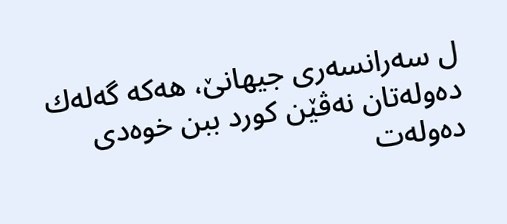ل سه‌رانسه‌رى جیهانێ، هه‌كه‌ گه‌له‌ك ده‌وله‌تان نه‌ڤێن كورد ببن خوه‌دى ده‌وله‌ت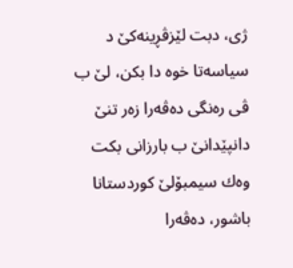ژى، دبت لێزڤڕینه‌كێ د سیاسه‌تا خوه‌ دا بكن، لێ ب ڤى ره‌نگى ده‌ڤه‌را زه‌ر تنێ دانپێدانێ ب بارزانى بكت وه‌ك سیمبۆلێ كوردستانا باشور، ده‌ڤه‌را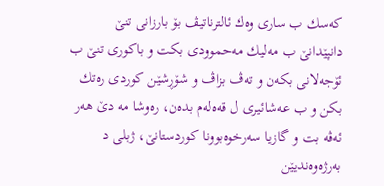كه‌سك ب سارى وه‌ك ئالترناتیڤ بۆ بارزانى تنێ دانپێدانێ ب مه‌لیك مه‌حموودى بكت و باكورى تنێ ب ئۆجه‌لانى بكه‌ن و ته‌ڤ بزاڤ و شۆڕشێن كوردى ره‌تك بكن و ب عه‌شائیرى ل قه‌ه‌له‌م بده‌ن، ره‌وشا مه‌ دێ هه‌ر ئه‌ڤه‌ بت و گازیا سه‌رخوه‌بوونا كوردستانێ، ژبلى د به‌رژه‌وه‌ندیێن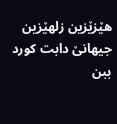هێزێزین زلهێزین جیهانێ دابت كورد ببن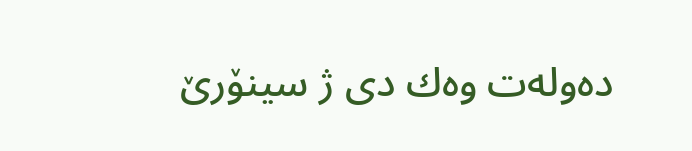ده‌وله‌ت وه‌ك دى ژ سینۆرێ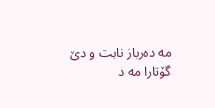مه‌ ده‌رباز نابت و دێ گۆتارا مه‌ د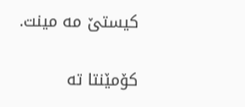كیستێ مه‌ مینت.

کۆمێنتا تە